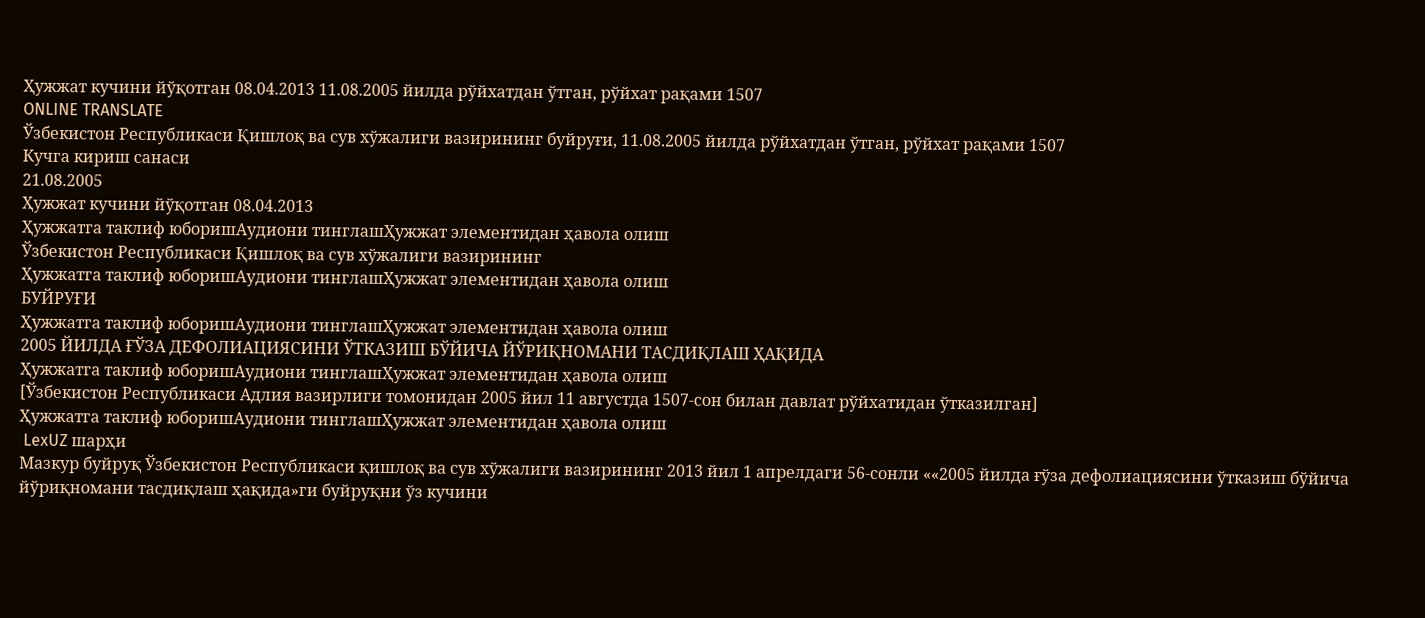Ҳужжат кучини йўқотган 08.04.2013 11.08.2005 йилда рўйхатдан ўтган, рўйхат рақами 1507
ONLINE TRANSLATE
Ўзбекистон Республикаси Қишлоқ ва сув хўжалиги вазирининг буйруғи, 11.08.2005 йилда рўйхатдан ўтган, рўйхат рақами 1507
Кучга кириш санаси
21.08.2005
Ҳужжат кучини йўқотган 08.04.2013
Ҳужжатга таклиф юборишАудиони тинглашҲужжат элементидан ҳавола олиш
Ўзбекистон Республикаси Қишлоқ ва сув хўжалиги вазирининг
Ҳужжатга таклиф юборишАудиони тинглашҲужжат элементидан ҳавола олиш
БУЙРУҒИ
Ҳужжатга таклиф юборишАудиони тинглашҲужжат элементидан ҳавола олиш
2005 ЙИЛДА ҒЎЗА ДЕФОЛИАЦИЯСИНИ ЎТКАЗИШ БЎЙИЧА ЙЎРИҚНОМАНИ ТАСДИҚЛАШ ҲАҚИДА
Ҳужжатга таклиф юборишАудиони тинглашҲужжат элементидан ҳавола олиш
[Ўзбекистон Республикаси Адлия вазирлиги томонидан 2005 йил 11 августда 1507-сон билан давлат рўйхатидан ўтказилган]
Ҳужжатга таклиф юборишАудиони тинглашҲужжат элементидан ҳавола олиш
 LexUZ шарҳи
Мазкур буйруқ Ўзбекистон Республикаси қишлоқ ва сув хўжалиги вазирининг 2013 йил 1 апрелдаги 56-сонли ««2005 йилда ғўза дефолиациясини ўтказиш бўйича йўриқномани тасдиқлаш ҳақида»ги буйруқни ўз кучини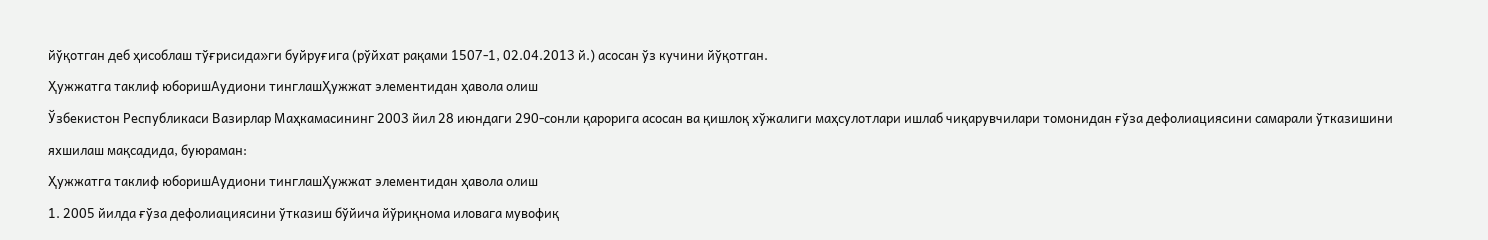йўқотган деб ҳисоблаш тўғрисида»ги буйруғига (рўйхат рақами 1507-1, 02.04.2013 й.) асосан ўз кучини йўқотган.
Ҳужжатга таклиф юборишАудиони тинглашҲужжат элементидан ҳавола олиш
Ўзбекистон Республикаси Вазирлар Маҳкамасининг 2003 йил 28 июндаги 290-сонли қарорига асосан ва қишлоқ хўжалиги маҳсулотлари ишлаб чиқарувчилари томонидан ғўза дефолиациясини самарали ўтказишини яхшилаш мақсадида, буюраман:
Ҳужжатга таклиф юборишАудиони тинглашҲужжат элементидан ҳавола олиш
1. 2005 йилда ғўза дефолиациясини ўтказиш бўйича йўриқнома иловага мувофиқ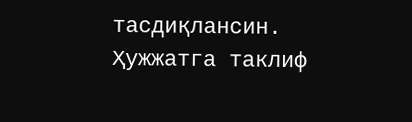тасдиқлансин.
Ҳужжатга таклиф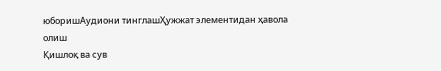юборишАудиони тинглашҲужжат элементидан ҳавола олиш
Қишлоқ ва сув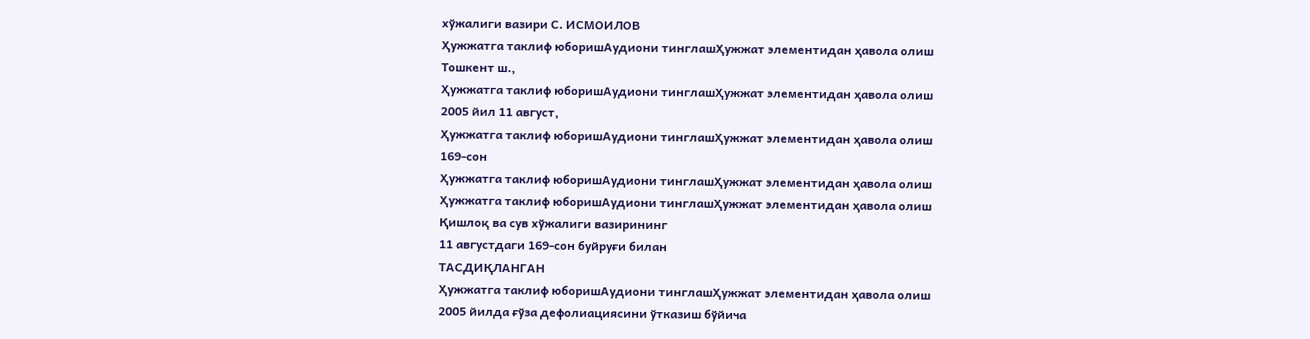хўжалиги вазири С. ИСМОИЛОВ
Ҳужжатга таклиф юборишАудиони тинглашҲужжат элементидан ҳавола олиш
Тошкент ш.,
Ҳужжатга таклиф юборишАудиони тинглашҲужжат элементидан ҳавола олиш
2005 йил 11 август,
Ҳужжатга таклиф юборишАудиони тинглашҲужжат элементидан ҳавола олиш
169-сон
Ҳужжатга таклиф юборишАудиони тинглашҲужжат элементидан ҳавола олиш
Ҳужжатга таклиф юборишАудиони тинглашҲужжат элементидан ҳавола олиш
Қишлоқ ва сув хўжалиги вазирининг
11 августдаги 169-сон буйруғи билан
ТАСДИҚЛАНГАН
Ҳужжатга таклиф юборишАудиони тинглашҲужжат элементидан ҳавола олиш
2005 йилда ғўза дефолиациясини ўтказиш бўйича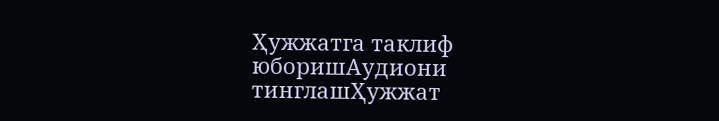Ҳужжатга таклиф юборишАудиони тинглашҲужжат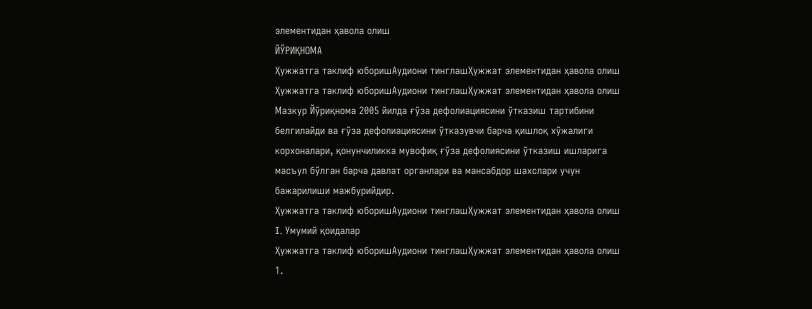элементидан ҳавола олиш
ЙЎРИҚНОМА
Ҳужжатга таклиф юборишАудиони тинглашҲужжат элементидан ҳавола олиш
Ҳужжатга таклиф юборишАудиони тинглашҲужжат элементидан ҳавола олиш
Мазкур Йўриқнома 2005 йилда ғўза дефолиациясини ўтказиш тартибини белгилайди ва ғўза дефолиациясини ўтказувчи барча қишлоқ хўжалиги корхоналари, қонунчиликка мувофиқ ғўза дефолиясини ўтказиш ишларига масъул бўлган барча давлат органлари ва мансабдор шахслари учун бажарилиши мажбурийдир.
Ҳужжатга таклиф юборишАудиони тинглашҲужжат элементидан ҳавола олиш
I. Умумий қоидалар
Ҳужжатга таклиф юборишАудиони тинглашҲужжат элементидан ҳавола олиш
1.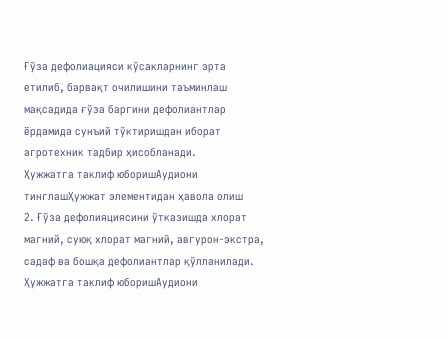Ғўза дефолиацияси кўсакларнинг эрта етилиб, барвақт очилишини таъминлаш мақсадида ғўза баргини дефолиантлар ёрдамида сунъий тўктиришдан иборат агротехник тадбир ҳисобланади.
Ҳужжатга таклиф юборишАудиони тинглашҲужжат элементидан ҳавола олиш
2. Ғўза дефолияциясини ўтказишда хлорат магний, суюқ хлорат магний, авгурон-экстра, садаф ва бошқа дефолиантлар қўлланилади.
Ҳужжатга таклиф юборишАудиони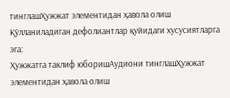тинглашҲужжат элементидан ҳавола олиш
Қўлланиладиган дефолиантлар қуйидаги хусусиятларга эга:
Ҳужжатга таклиф юборишАудиони тинглашҲужжат элементидан ҳавола олиш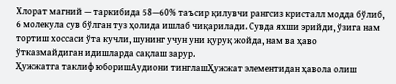Хлорат магний — таркибида 58—60% таъсир қилувчи рангсиз кристалл модда бўлиб, 6 молекула сув бўлган туз ҳолида ишлаб чиқарилади. Сувда яхши эрийди, ўзига нам тортиш хоссаси ўта кучли, шунинг учун уни қуруқ жойда, нам ва ҳаво ўтказмайдиган идишларда сақлаш зарур.
Ҳужжатга таклиф юборишАудиони тинглашҲужжат элементидан ҳавола олиш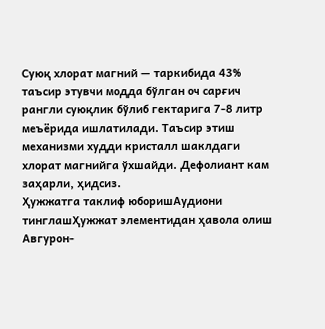Суюқ хлорат магний — таркибида 43% таъсир этувчи модда бўлган оч сарғич рангли суюқлик бўлиб гектарига 7-8 литр меъёрида ишлатилади. Таъсир этиш механизми худди кристалл шаклдаги хлорат магнийга ўхшайди. Дефолиант кам заҳарли, ҳидсиз.
Ҳужжатга таклиф юборишАудиони тинглашҲужжат элементидан ҳавола олиш
Авгурон-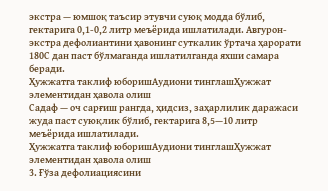экстра — юмшоқ таъсир этувчи суюқ модда бўлиб, гектарига 0,1-0,2 литр меъёрида ишлатилади. Авгурон-экстра дефолиантини ҳавонинг суткалик ўртача ҳарорати 180С дан паст бўлмаганда ишлатилганда яхши самара беради.
Ҳужжатга таклиф юборишАудиони тинглашҲужжат элементидан ҳавола олиш
Садаф — оч сарғиш рангда, ҳидсиз, заҳарлилик даражаси жуда паст суюқлик бўлиб, гектарига 8,5—10 литр меъёрида ишлатилади.
Ҳужжатга таклиф юборишАудиони тинглашҲужжат элементидан ҳавола олиш
3. Ғўза дефолиациясини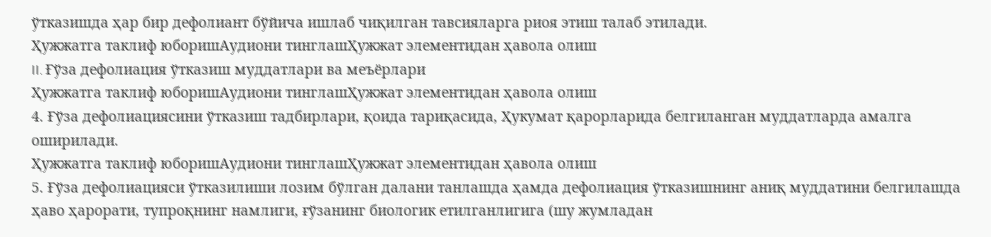ўтказишда ҳар бир дефолиант бўйича ишлаб чиқилган тавсияларга риоя этиш талаб этилади.
Ҳужжатга таклиф юборишАудиони тинглашҲужжат элементидан ҳавола олиш
II. Ғўза дефолиация ўтказиш муддатлари ва меъёрлари
Ҳужжатга таклиф юборишАудиони тинглашҲужжат элементидан ҳавола олиш
4. Ғўза дефолиациясини ўтказиш тадбирлари, қоида тариқасида, Ҳукумат қарорларида белгиланган муддатларда амалга оширилади.
Ҳужжатга таклиф юборишАудиони тинглашҲужжат элементидан ҳавола олиш
5. Ғўза дефолиацияси ўтказилиши лозим бўлган далани танлашда ҳамда дефолиация ўтказишнинг аниқ муддатини белгилашда ҳаво ҳарорати, тупроқнинг намлиги, ғўзанинг биологик етилганлигига (шу жумладан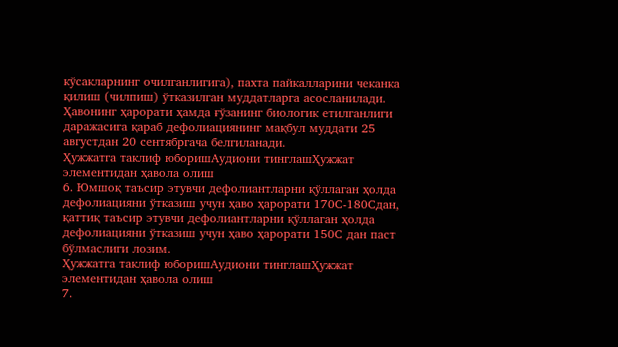кўсакларнинг очилганлигига), пахта пайкалларини чеканка қилиш (чилпиш) ўтказилган муддатларга асосланилади. Ҳавонинг ҳарорати ҳамда ғўзанинг биологик етилганлиги даражасига қараб дефолиациянинг мақбул муддати 25 августдан 20 сентябргача белгиланади.
Ҳужжатга таклиф юборишАудиони тинглашҲужжат элементидан ҳавола олиш
6. Юмшоқ таъсир этувчи дефолиантларни қўллаган ҳолда дефолиацияни ўтказиш учун ҳаво ҳарорати 170С-180Сдан, қаттиқ таъсир этувчи дефолиантларни қўллаган ҳолда дефолиацияни ўтказиш учун ҳаво ҳарорати 150С дан паст бўлмаслиги лозим.
Ҳужжатга таклиф юборишАудиони тинглашҲужжат элементидан ҳавола олиш
7.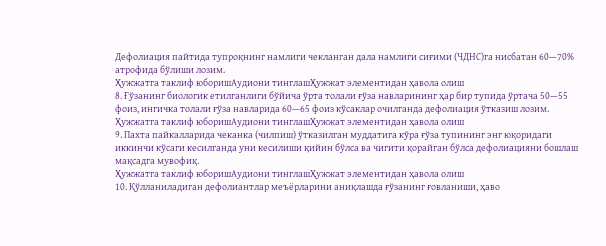Дефолиация пайтида тупроқнинг намлиги чекланган дала намлиги сиғими (ЧДНС)га нисбатан 60—70% атрофида бўлиши лозим.
Ҳужжатга таклиф юборишАудиони тинглашҲужжат элементидан ҳавола олиш
8. Ғўзанинг биологик етилганлиги бўйича ўрта толали ғўза навларининг ҳар бир тупида ўртача 50—55 фоиз, ингичка толали ғўза навларида 60—65 фоиз кўсаклар очилганда дефолиация ўтказиш лозим.
Ҳужжатга таклиф юборишАудиони тинглашҲужжат элементидан ҳавола олиш
9. Пахта пайкалларида чеканка (чилпиш) ўтказилган муддатига кўра ғўза тупининг энг юқоридаги иккинчи кўсаги кесилганда уни кесилиши қийин бўлса ва чигити қорайган бўлса дефолиацияни бошлаш мақсадга мувофиқ.
Ҳужжатга таклиф юборишАудиони тинглашҲужжат элементидан ҳавола олиш
10. Қўлланиладиган дефолиантлар меъёрларини аниқлашда ғўзанинг ғовланиши, ҳаво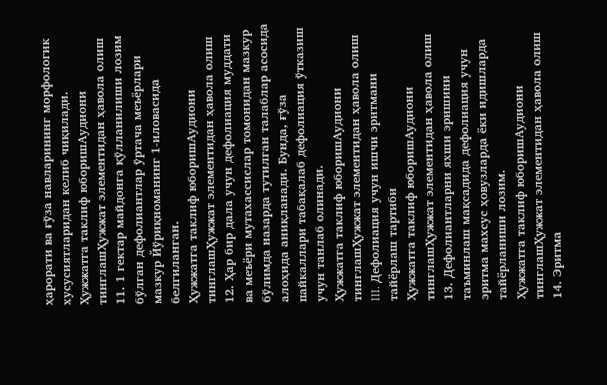ҳарорати ва ғўза навларининг морфологик хусусиятларидан келиб чиқилади.
Ҳужжатга таклиф юборишАудиони тинглашҲужжат элементидан ҳавола олиш
11. 1 гектар майдонга қўлланилиши лозим бўлган дефолиантлар ўртача меъёрлари мазкур Йўриқноманинг 1-иловасида белгиланган.
Ҳужжатга таклиф юборишАудиони тинглашҲужжат элементидан ҳавола олиш
12. Ҳар бир дала учун дефолиация муддати ва меъёри мутахассислар томонидан мазкур бўлимда назарда тутилган талаблар асосида алоҳида аниқланади. Бунда, ғўза пайкаллари табақалаб дефолиация ўтказиш учун танлаб олинади.
Ҳужжатга таклиф юборишАудиони тинглашҲужжат элементидан ҳавола олиш
III. Дефолиация учун ишчи эритмани тайёрлаш тартиби
Ҳужжатга таклиф юборишАудиони тинглашҲужжат элементидан ҳавола олиш
13. Дефолиантларни яхши эришини таъминлаш мақсадида дефолиация учун эритма махсус ҳовузларда ёки идишларда тайёрланиши лозим.
Ҳужжатга таклиф юборишАудиони тинглашҲужжат элементидан ҳавола олиш
14. Эритма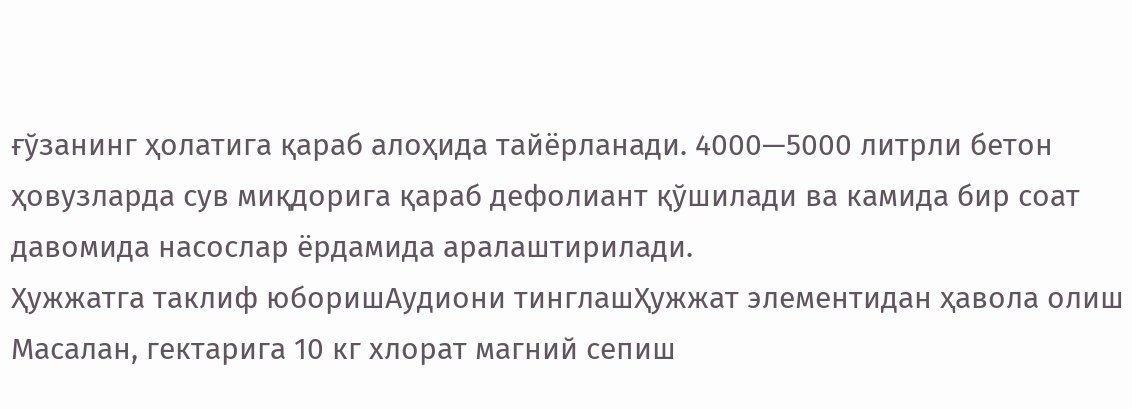ғўзанинг ҳолатига қараб алоҳида тайёрланади. 4000—5000 литрли бетон ҳовузларда сув миқдорига қараб дефолиант қўшилади ва камида бир соат давомида насослар ёрдамида аралаштирилади.
Ҳужжатга таклиф юборишАудиони тинглашҲужжат элементидан ҳавола олиш
Масалан, гектарига 10 кг хлорат магний сепиш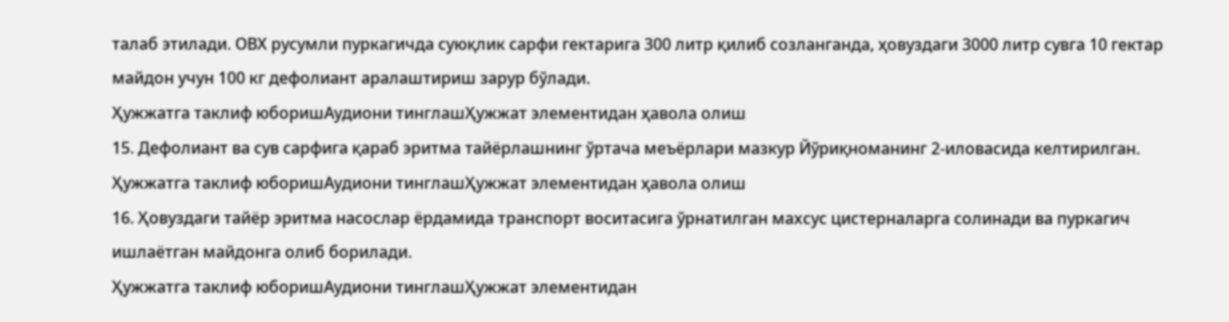талаб этилади. ОВХ русумли пуркагичда суюқлик сарфи гектарига 300 литр қилиб созланганда, ҳовуздаги 3000 литр сувга 10 гектар майдон учун 100 кг дефолиант аралаштириш зарур бўлади.
Ҳужжатга таклиф юборишАудиони тинглашҲужжат элементидан ҳавола олиш
15. Дефолиант ва сув сарфига қараб эритма тайёрлашнинг ўртача меъёрлари мазкур Йўриқноманинг 2-иловасида келтирилган.
Ҳужжатга таклиф юборишАудиони тинглашҲужжат элементидан ҳавола олиш
16. Ҳовуздаги тайёр эритма насослар ёрдамида транспорт воситасига ўрнатилган махсус цистерналарга солинади ва пуркагич ишлаётган майдонга олиб борилади.
Ҳужжатга таклиф юборишАудиони тинглашҲужжат элементидан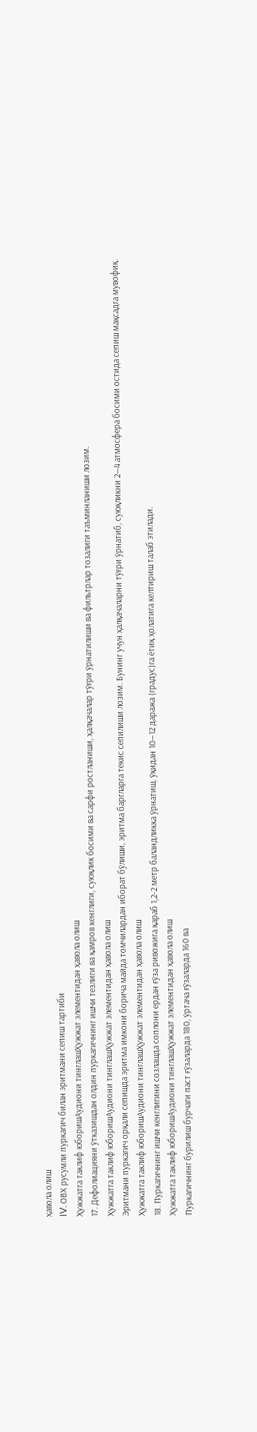ҳавола олиш
IV. ОВХ русумли пуркагич билан эритмани сепиш тартиби
Ҳужжатга таклиф юборишАудиони тинглашҲужжат элементидан ҳавола олиш
17. Дефолиацияни ўтказишдан олдин пуркагичнинг ишчи тезлиги ва қамров кенглиги, суюқлик босими ва сарфи ростланиши, ҳалқачалар тўғри ўрнатилиши ва фильтрлар тозалиги таъминланиши лозим.
Ҳужжатга таклиф юборишАудиони тинглашҲужжат элементидан ҳавола олиш
Эритмани пуркагич орқали сепишда эритма имкони борича майда томчилардан иборат бўлиши, эритма баргларга текис сепилиши лозим. Бунинг учун ҳалқачаларни тўғри ўрнатиб, суюқликни 2—4 атмосфера босими остида сепиш мақсадга мувофиқ.
Ҳужжатга таклиф юборишАудиони тинглашҲужжат элементидан ҳавола олиш
18. Пуркагичнинг ишчи кенглигини созлашда соплони ердан ғўза ривожига қараб 1,2-2 метр баландликка ўрнатиш, ўқидан 10—12 даража (градус)га ётиқ ҳолатига келтириш талаб этилади.
Ҳужжатга таклиф юборишАудиони тинглашҲужжат элементидан ҳавола олиш
Пуркагичнинг бурилиш бурчаги паст ғўзаларда 180, ўртача ғўзаларда 160 ва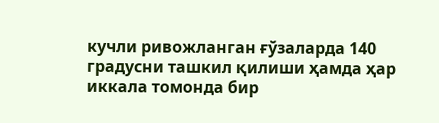кучли ривожланган ғўзаларда 140 градусни ташкил қилиши ҳамда ҳар иккала томонда бир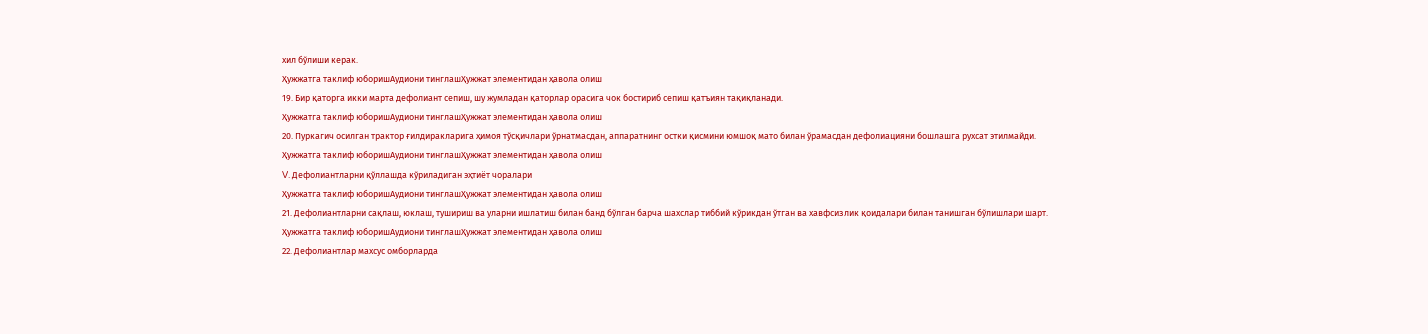хил бўлиши керак.
Ҳужжатга таклиф юборишАудиони тинглашҲужжат элементидан ҳавола олиш
19. Бир қаторга икки марта дефолиант сепиш, шу жумладан қаторлар орасига чок бостириб сепиш қатъиян тақиқланади.
Ҳужжатга таклиф юборишАудиони тинглашҲужжат элементидан ҳавола олиш
20. Пуркагич осилган трактор ғилдиракларига ҳимоя тўсқичлари ўрнатмасдан, аппаратнинг остки қисмини юмшоқ мато билан ўрамасдан дефолиацияни бошлашга рухсат этилмайди.
Ҳужжатга таклиф юборишАудиони тинглашҲужжат элементидан ҳавола олиш
V. Дефолиантларни қўллашда кўриладиган эҳтиёт чоралари
Ҳужжатга таклиф юборишАудиони тинглашҲужжат элементидан ҳавола олиш
21. Дефолиантларни сақлаш, юклаш, тушириш ва уларни ишлатиш билан банд бўлган барча шахслар тиббий кўрикдан ўтган ва хавфсизлик қоидалари билан танишган бўлишлари шарт.
Ҳужжатга таклиф юборишАудиони тинглашҲужжат элементидан ҳавола олиш
22. Дефолиантлар махсус омборларда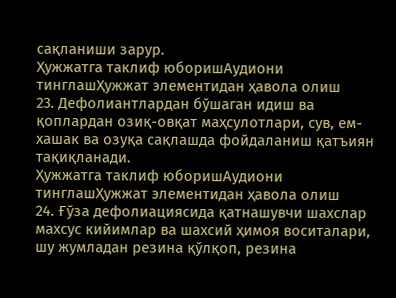сақланиши зарур.
Ҳужжатга таклиф юборишАудиони тинглашҲужжат элементидан ҳавола олиш
23. Дефолиантлардан бўшаган идиш ва қоплардан озиқ-овқат маҳсулотлари, сув, ем-хашак ва озуқа сақлашда фойдаланиш қатъиян тақиқланади.
Ҳужжатга таклиф юборишАудиони тинглашҲужжат элементидан ҳавола олиш
24. Ғўза дефолиациясида қатнашувчи шахслар махсус кийимлар ва шахсий ҳимоя воситалари, шу жумладан резина қўлқоп, резина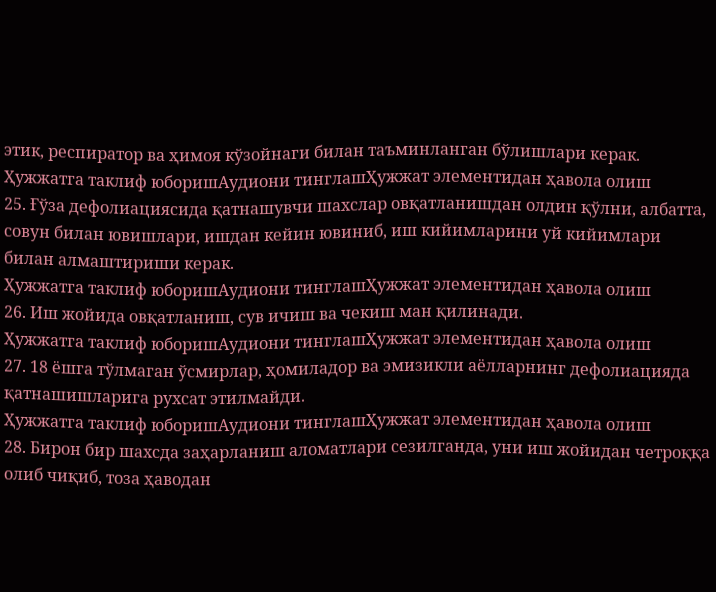этик, респиратор ва ҳимоя кўзойнаги билан таъминланган бўлишлари керак.
Ҳужжатга таклиф юборишАудиони тинглашҲужжат элементидан ҳавола олиш
25. Ғўза дефолиациясида қатнашувчи шахслар овқатланишдан олдин қўлни, албатта, совун билан ювишлари, ишдан кейин ювиниб, иш кийимларини уй кийимлари билан алмаштириши керак.
Ҳужжатга таклиф юборишАудиони тинглашҲужжат элементидан ҳавола олиш
26. Иш жойида овқатланиш, сув ичиш ва чекиш ман қилинади.
Ҳужжатга таклиф юборишАудиони тинглашҲужжат элементидан ҳавола олиш
27. 18 ёшга тўлмаган ўсмирлар, ҳомиладор ва эмизикли аёлларнинг дефолиацияда қатнашишларига рухсат этилмайди.
Ҳужжатга таклиф юборишАудиони тинглашҲужжат элементидан ҳавола олиш
28. Бирон бир шахсда заҳарланиш аломатлари сезилганда, уни иш жойидан четроққа олиб чиқиб, тоза ҳаводан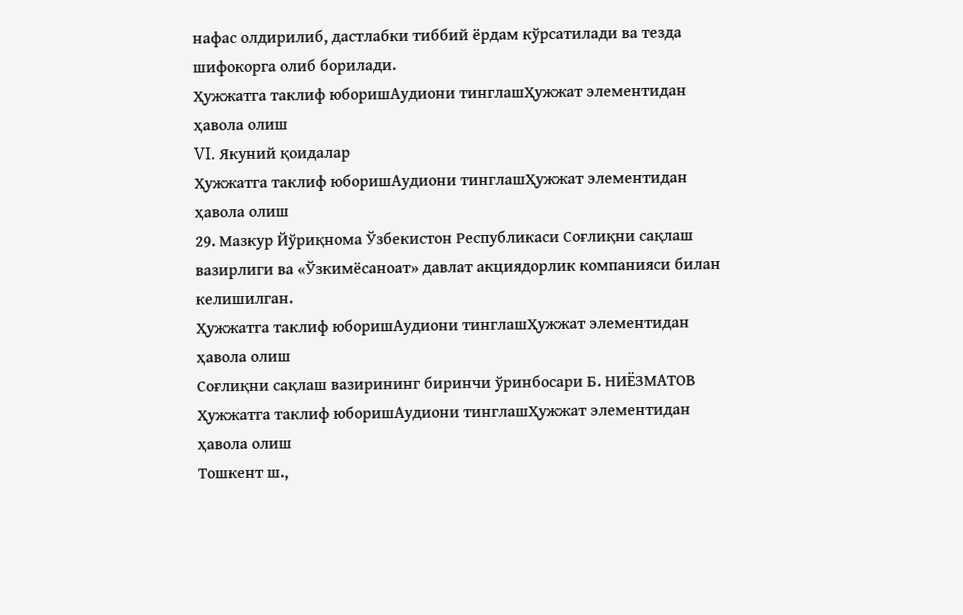нафас олдирилиб, дастлабки тиббий ёрдам кўрсатилади ва тезда шифокорга олиб борилади.
Ҳужжатга таклиф юборишАудиони тинглашҲужжат элементидан ҳавола олиш
VI. Якуний қоидалар
Ҳужжатга таклиф юборишАудиони тинглашҲужжат элементидан ҳавола олиш
29. Мазкур Йўриқнома Ўзбекистон Республикаси Соғлиқни сақлаш вазирлиги ва «Ўзкимёсаноат» давлат акциядорлик компанияси билан келишилган.
Ҳужжатга таклиф юборишАудиони тинглашҲужжат элементидан ҳавола олиш
Соғлиқни сақлаш вазирининг биринчи ўринбосари Б. НИЁЗМАТОВ
Ҳужжатга таклиф юборишАудиони тинглашҲужжат элементидан ҳавола олиш
Тошкент ш.,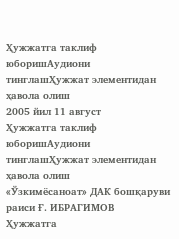Ҳужжатга таклиф юборишАудиони тинглашҲужжат элементидан ҳавола олиш
2005 йил 11 август
Ҳужжатга таклиф юборишАудиони тинглашҲужжат элементидан ҳавола олиш
«Ўзкимёсаноат» ДАК бошқаруви раиси Ғ. ИБРАГИМОВ
Ҳужжатга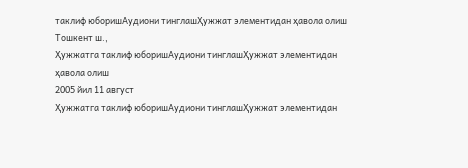таклиф юборишАудиони тинглашҲужжат элементидан ҳавола олиш
Тошкент ш.,
Ҳужжатга таклиф юборишАудиони тинглашҲужжат элементидан ҳавола олиш
2005 йил 11 август
Ҳужжатга таклиф юборишАудиони тинглашҲужжат элементидан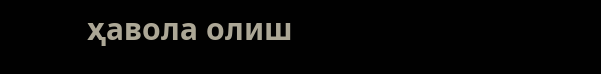ҳавола олиш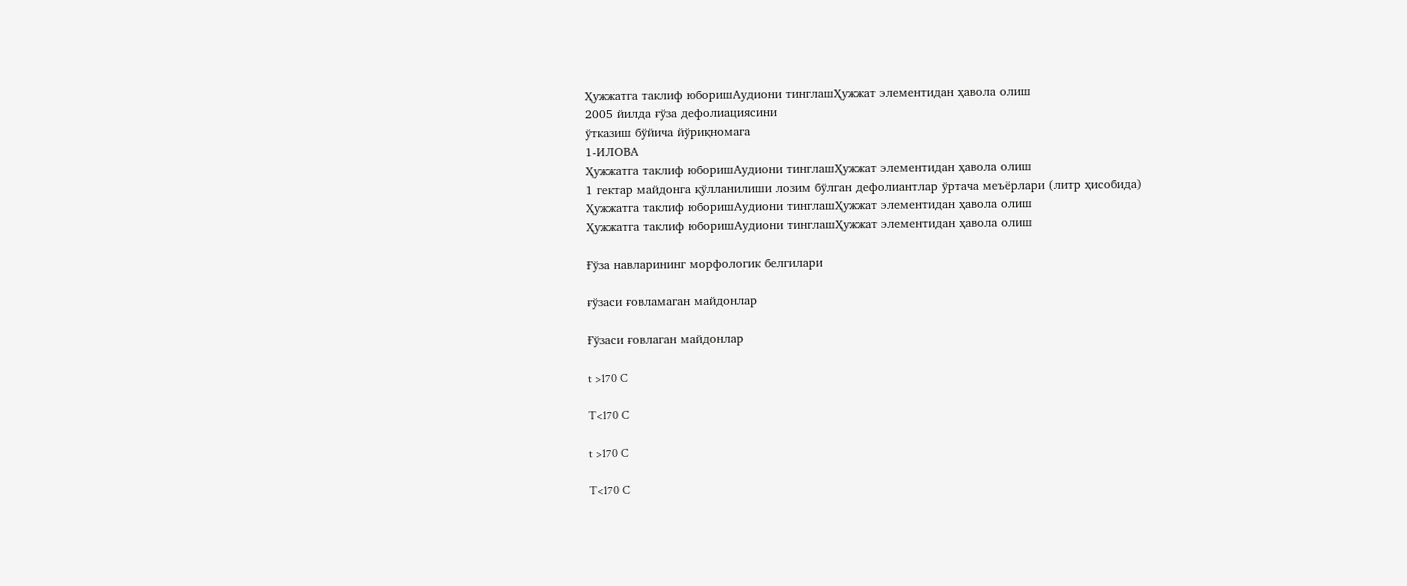Ҳужжатга таклиф юборишАудиони тинглашҲужжат элементидан ҳавола олиш
2005 йилда ғўза дефолиациясини
ўтказиш бўйича йўриқномага
1-ИЛОВА
Ҳужжатга таклиф юборишАудиони тинглашҲужжат элементидан ҳавола олиш
1 гектар майдонга қўлланилиши лозим бўлган дефолиантлар ўртача меъёрлари (литр ҳисобида)
Ҳужжатга таклиф юборишАудиони тинглашҲужжат элементидан ҳавола олиш
Ҳужжатга таклиф юборишАудиони тинглашҲужжат элементидан ҳавола олиш

Ғўза навларининг морфологик белгилари

ғўзаси ғовламаган майдонлар

Ғўзаси ғовлаган майдонлар

t >170 C

T<170 C

t >170 C

T<170 C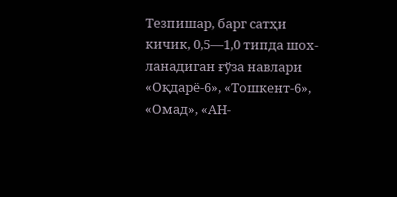Тезпишар, барг сатҳи кичик, 0,5—1,0 типда шох-ланадиган ғўза навлари «Оқдарё-6», «Тошкент-6», «Омад», «АН-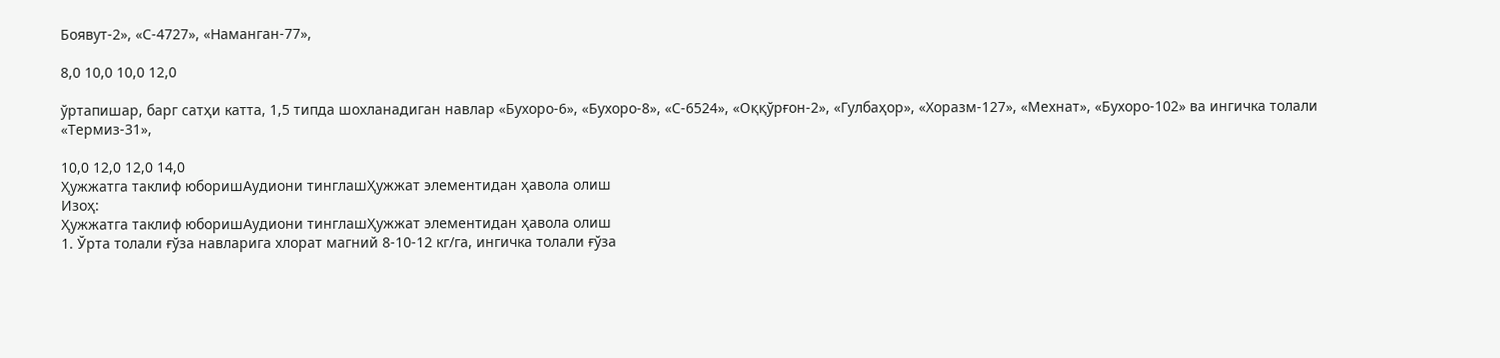Боявут-2», «С-4727», «Наманган-77»,

8,0 10,0 10,0 12,0

ўртапишар, барг сатҳи катта, 1,5 типда шохланадиган навлар «Бухоро-6», «Бухоро-8», «С-6524», «Оққўрғон-2», «Гулбаҳор», «Хоразм-127», «Мехнат», «Бухоро-102» ва ингичка толали «Термиз-31»,

10,0 12,0 12,0 14,0
Ҳужжатга таклиф юборишАудиони тинглашҲужжат элементидан ҳавола олиш
Изоҳ:
Ҳужжатга таклиф юборишАудиони тинглашҲужжат элементидан ҳавола олиш
1. Ўрта толали ғўза навларига хлорат магний 8-10-12 кг/га, ингичка толали ғўза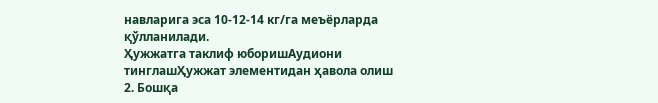навларига эса 10-12-14 кг/га меъёрларда қўлланилади.
Ҳужжатга таклиф юборишАудиони тинглашҲужжат элементидан ҳавола олиш
2. Бошқа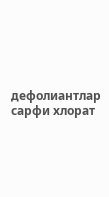дефолиантлар сарфи хлорат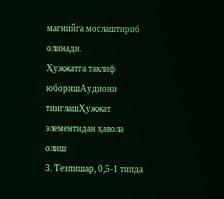магнийга мослаштириб олинади.
Ҳужжатга таклиф юборишАудиони тинглашҲужжат элементидан ҳавола олиш
3. Тезпишар, 0,5-1 типда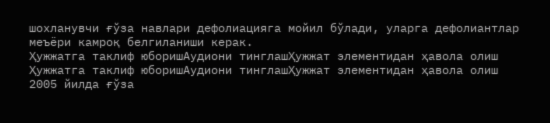шохланувчи ғўза навлари дефолиацияга мойил бўлади, уларга дефолиантлар меъёри камроқ белгиланиши керак.
Ҳужжатга таклиф юборишАудиони тинглашҲужжат элементидан ҳавола олиш
Ҳужжатга таклиф юборишАудиони тинглашҲужжат элементидан ҳавола олиш
2005 йилда ғўза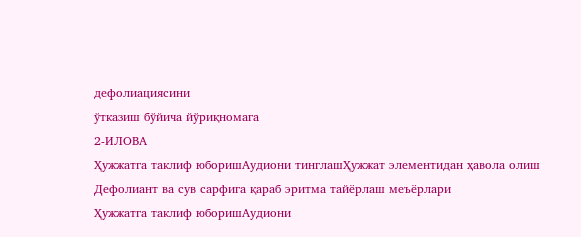дефолиациясини
ўтказиш бўйича йўриқномага
2-ИЛОВА
Ҳужжатга таклиф юборишАудиони тинглашҲужжат элементидан ҳавола олиш
Дефолиант ва сув сарфига қараб эритма тайёрлаш меъёрлари
Ҳужжатга таклиф юборишАудиони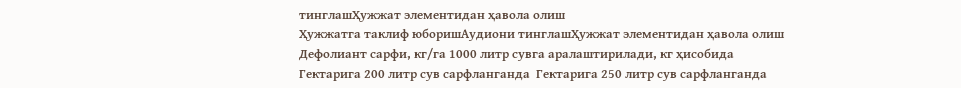тинглашҲужжат элементидан ҳавола олиш
Ҳужжатга таклиф юборишАудиони тинглашҲужжат элементидан ҳавола олиш
Дефолиант сарфи, кг/га 1000 литр сувга аралаштирилади, кг ҳисобида
Гектарига 200 литр сув сарфланганда  Гектарига 250 литр сув сарфланганда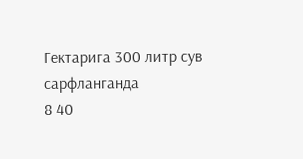Гектарига 300 литр сув сарфланганда
8 40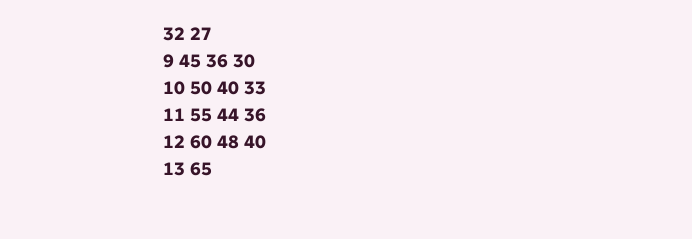32 27
9 45 36 30
10 50 40 33
11 55 44 36
12 60 48 40
13 65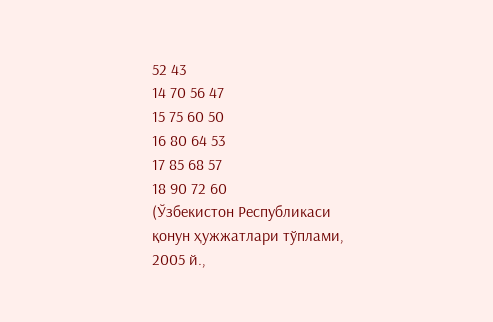52 43
14 70 56 47
15 75 60 50
16 80 64 53
17 85 68 57
18 90 72 60
(Ўзбекистон Республикаси қонун ҳужжатлари тўплами, 2005 й.,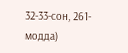32-33-сон, 261-модда)